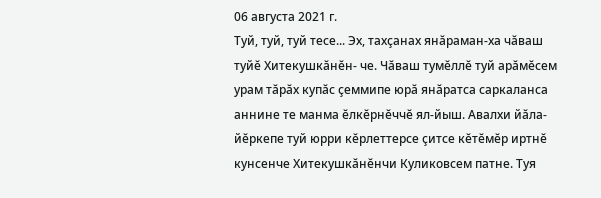06 августа 2021 г.
Туй, туй, туй тесе... Эх, тахçанах янăраман-ха чăваш туйĕ Хитекушкăнĕн- че. Чăваш тумĕллĕ туй арăмĕсем урам тăрăх купăс çеммипе юрă янăратса саркаланса аннине те манма ĕлкĕрнĕччĕ ял-йыш. Авалхи йăла-йĕркепе туй юрри кĕрлеттерсе çитсе кĕтĕмĕр иртнĕ кунсенче Хитекушкăнĕнчи Куликовсем патне. Туя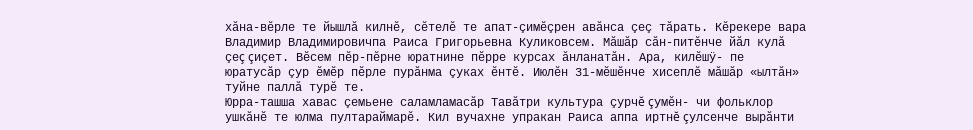хăна-вĕрле те йышлă килнĕ, сĕтелĕ те апат-çимĕçрен авăнса çеç тăрать. Кĕрекере вара Владимир Владимировичпа Раиса Григорьевна Куликовсем. Мăшăр сăн-питĕнче йăл кулă çеç çиçет. Вĕсем пĕр-пĕрне юратнине пĕрре курсах ăнланатăн. Ара, килĕшÿ- пе юратусăр çур ĕмĕр пĕрле пурăнма çуках ĕнтĕ. Июлĕн 31-мĕшĕнче хисеплĕ мăшăр «ылтăн» туйне паллă турĕ те.
Юрра-ташша хавас çемьене саламламасăр Тавăтри культура çурчĕ çумĕн- чи фольклор ушкăнĕ те юлма пултараймарĕ. Кил вучахне упракан Раиса аппа иртнĕ çулсенче вырăнти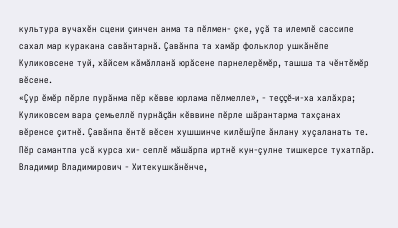культура вучахĕн сцени çинчен анма та пĕлмен- çке, уçă та илемлĕ сассипе сахал мар куракана савăнтарнă. Çавăнпа та хамăр фольклор ушкăнĕпе Куликовсене туй, хăйсем кăмăлланă юрăсене парнелерĕмĕр, ташша та чĕнтĕмĕр вĕсене.
«Çур ĕмĕр пĕрле пурăнма пĕр кĕвве юрлама пĕлмелле», - теççĕ-и-ха халăхра; Куликовсем вара çемьеллĕ пурнăçăн кĕввине пĕрле шăрантарма тахçанах вĕренсе çитнĕ. Çавăнпа ĕнтĕ вĕсен хушшинче килĕшÿпе ăнлану хуçаланать те. Пĕр самантпа усă курса хи- сеплĕ мăшăрпа иртнĕ кун-çулне тишкерсе тухатпăр.
Владимир Владимирович - Хитекушкăнĕнче,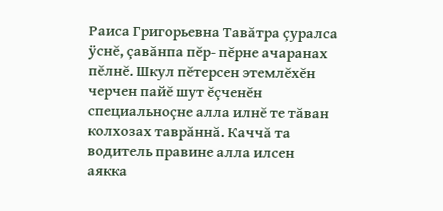Раиса Григорьевна Тавăтра çуралса ÿснĕ, çавăнпа пĕр- пĕрне ачаранах пĕлнĕ. Шкул пĕтерсен этемлĕхĕн черчен пайĕ шут ĕçченĕн специальноçне алла илнĕ те тăван колхозах таврăннă. Каччă та водитель правине алла илсен аякка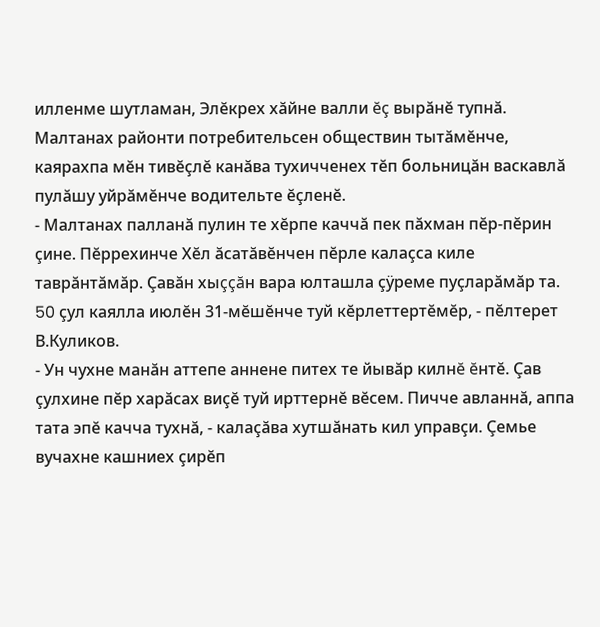илленме шутламан, Элĕкрех хăйне валли ĕç вырăнĕ тупнă. Малтанах районти потребительсен обществин тытăмĕнче, каярахпа мĕн тивĕçлĕ канăва тухичченех тĕп больницăн васкавлă пулăшу уйрăмĕнче водительте ĕçленĕ.
- Малтанах палланă пулин те хĕрпе каччă пек пăхман пĕр-пĕрин çине. Пĕррехинче Хĕл ăсатăвĕнчен пĕрле калаçса киле таврăнтăмăр. Çавăн хыççăн вара юлташла çÿреме пуçларăмăр та. 50 çул каялла июлĕн 31-мĕшĕнче туй кĕрлеттертĕмĕр, - пĕлтерет В.Куликов.
- Ун чухне манăн аттепе аннене питех те йывăр килнĕ ĕнтĕ. Çав çулхине пĕр харăсах виçĕ туй ирттернĕ вĕсем. Пичче авланнă, аппа тата эпĕ качча тухнă, - калаçăва хутшăнать кил управçи. Çемье вучахне кашниех çирĕп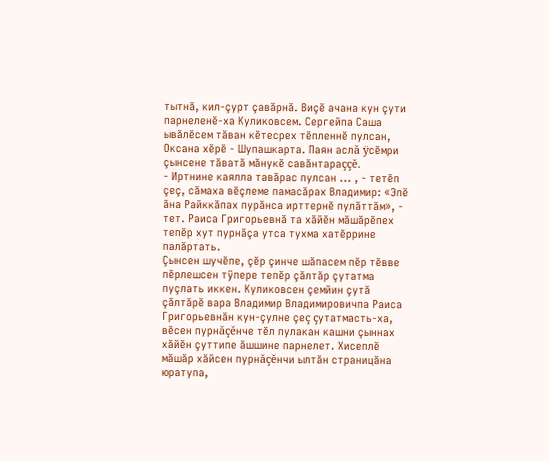тытнă, кил-çурт çавăрнă. Виçĕ ачана кун çути парнеленĕ-ха Куликовсем. Сергейпа Саша ывăлĕсем тăван кĕтесрех тĕпленнĕ пулсан, Оксана хĕрĕ - Шупашкарта. Паян аслă ÿсĕмри çынсене тăватă мăнукĕ савăнтараççĕ.
- Иртнине каялла тавăрас пулсан ... , - тетĕп çеç, сăмаха вĕçлеме памасăрах Владимир: «Эпĕ ăна Райккăпах пурăнса ирттернĕ пулăттăм», - тет. Раиса Григорьевнă та хăйĕн мăшăрĕпех тепĕр хут пурнăçа утса тухма хатĕррине палăртать.
Çынсен шучĕпе, çĕр çинче шăпасем пĕр тĕвве пĕрлешсен тÿпере тепĕр çăлтăр çутатма пуçлать иккен. Куликовсен çемйин çутă çăлтăрĕ вара Владимир Владимировичпа Раиса Григорьевнăн кун-çулне çеç çутатмасть-ха, вĕсен пурнăçĕнче тĕл пулакан кашни çыннах хăйĕн çуттипе ăшшине парнелет. Хисеплĕ мăшăр хăйсен пурнăçĕнчи ылтăн страницăна юратупа,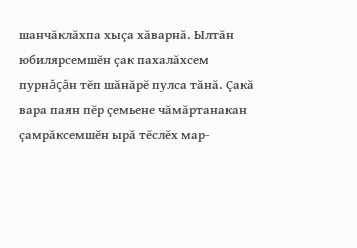шанчăклăхпа хыçа хăварнă. Ылтăн юбилярсемшĕн çак пахалăхсем пурнăçăн тĕп шăнăрĕ пулса тăнă. Çакă вара паян пĕр çемьене чăмăртанакан çамрăксемшĕн ырă тĕслĕх мар-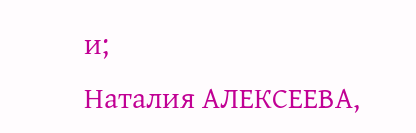и;
Наталия АЛЕКСЕЕВА,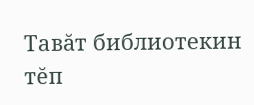Тавăт библиотекин тĕп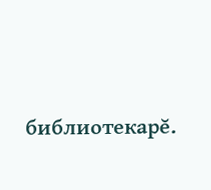библиотекарĕ.